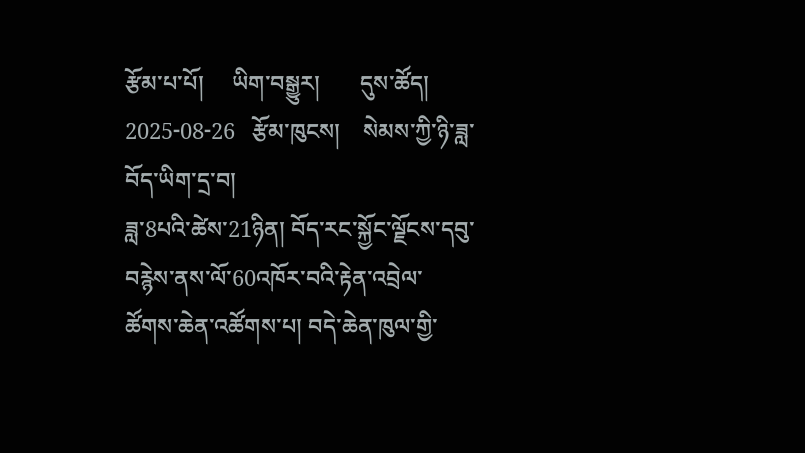རྩོམ་པ་པོ།     ཡིག་བསྒྱུར།       དུས་ཚོད།   2025-08-26   རྩོམ་ཁུངས།    སེམས་ཀྱི་ཉི་ཟླ་བོད་ཡིག་དྲ་བ།
ཟླ་8པའི་ཚེས་21ཉིན། བོད་རང་སྐྱོང་ལྗོངས་དབུ་བརྙེས་ནས་ལོ་60འཁོར་བའི་རྟེན་འབྲེལ་ཚོགས་ཆེན་འཚོགས་པ། བདེ་ཆེན་ཁུལ་གྱི་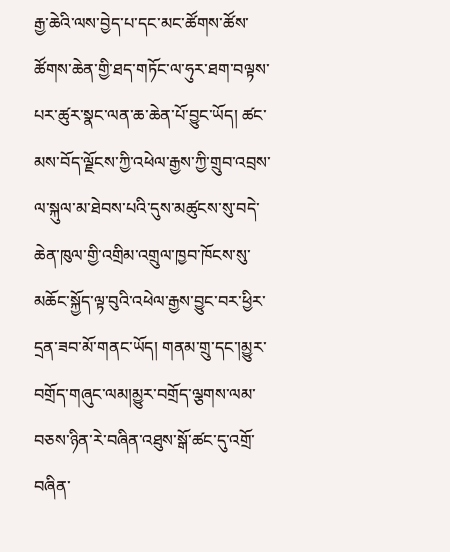རྒྱ་ཆེའི་ལས་བྱེད་པ་དང་མང་ཚོགས་ཚོས་ཚོགས་ཆེན་གྱི་ཐད་གཏོང་ལ་ཧུར་ཐག་བལྟས་པར་ཚུར་སྣང་ལན་ཆ་ཆེན་པོ་བྱུང་ཡོད། ཚང་མས་བོད་ལྗོངས་ཀྱི་འཕེལ་རྒྱས་ཀྱི་གྲུབ་འབྲས་ལ་སྐུལ་མ་ཐེབས་པའི་དུས་མཚུངས་སུ་བདེ་ཆེན་ཁུལ་གྱི་འགྲིམ་འགྲུལ་ཁྱབ་ཁོངས་སུ་མཆོང་སྐྱོད་ལྟ་བུའི་འཕེལ་རྒྱས་བྱུང་བར་ཕྱིར་དྲན་ཟབ་མོ་གནང་ཡོད། གནམ་གྲུ་དང་།མྱུར་བགྲོད་གཞུང་ལམ།མྱུར་བགྲོད་ལྕགས་ལམ་བཅས་ཉིན་རེ་བཞིན་འཐུས་སྒོ་ཚང་དུ་འགྲོ་བཞིན་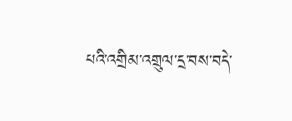པའི་འགྲིམ་འགྲུལ་དྲ་བས་བདེ་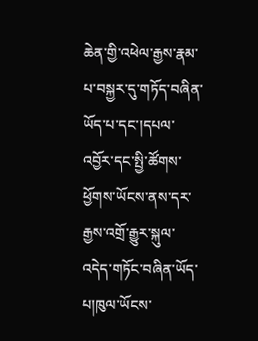ཆེན་གྱི་འཕེལ་རྒྱས་རྣམ་པ་བསྐྱར་དུ་གཏོད་བཞིན་ཡོད་པ་དང་།དཔལ་འབྱོར་དང་སྤྱི་ཚོགས་ཕྱོགས་ཡོངས་ནས་དར་རྒྱས་འགྲོ་རྒྱུར་སྐུལ་འདེད་གཏོང་བཞིན་ཡོད་པ།ཁུལ་ཡོངས་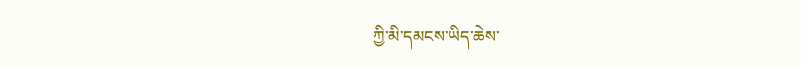ཀྱི་མི་དམངས་ཡིད་ཆེས་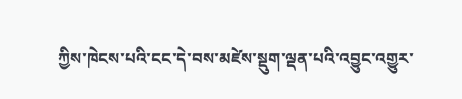ཀྱིས་ཁེངས་པའི་ངང་དེ་བས་མཛེས་སྡུག་ལྡན་པའི་འབྱུང་འགྱུར་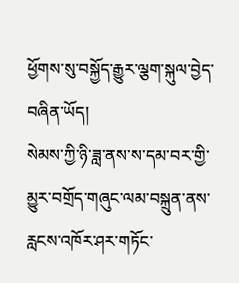ཕྱོགས་སུ་བསྐྱོད་རྒྱུར་ལྕག་སྐུལ་བྱེད་བཞིན་ཡོད།
སེམས་ཀྱི་ཉི་ཟླ་ནས་ས་དམ་བར་གྱི་མྱུར་བགྲོད་གཞུང་ལམ་བསྐྲུན་ནས་རླངས་འཁོར་ཤར་གཏོང་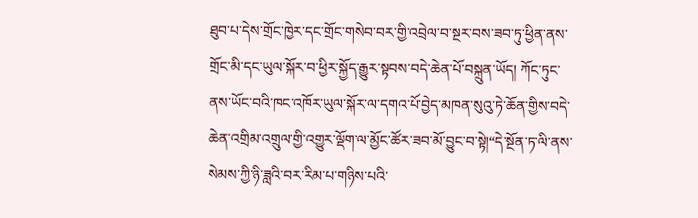ཐུབ་པ་དེས་གྲོང་ཁྱེར་དང་གྲོང་གསེབ་བར་གྱི་འབྲེལ་བ་སྔར་བས་ཟབ་ཏུ་ཕྱིན་ནས་གྲོང་མི་དང་ཡུལ་སྐོར་བ་ཕྱིར་སྐྱོད་རྒྱུར་སྟབས་བདེ་ཆེན་པོ་བསྐྲུན་ཡོད། ཀོང་ཏུང་ནས་ཡོང་བའི་ཁང་འཁོར་ཡུལ་སྐོར་ལ་དགའ་པོ་བྱེད་མཁན་སུའུ་ཏེ་ཆོན་གྱིས་བདེ་ཆེན་འགྲིམ་འགྲུལ་གྱི་འགྱུར་ལྡོག་ལ་མྱོང་ཚོར་ཟབ་མོ་བྱུང་བ་སྟེ།“དེ་སྔོན་ཏ་ལི་ནས་སེམས་ཀྱི་ཉི་ཟླའི་བར་རིམ་པ་གཉིས་པའི་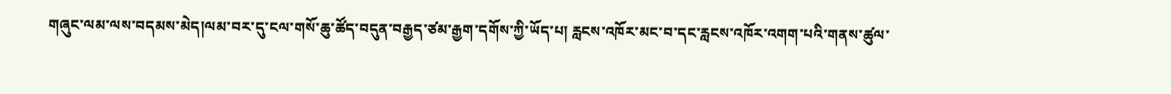གཞུང་ལམ་ལས་བདམས་མེད།ལམ་བར་དུ་ངལ་གསོ་ཆུ་ཚོད་བདུན་བརྒྱད་ཙམ་རྒྱག་དགོས་ཀྱི་ཡོད་པ། རླངས་འཁོར་མང་བ་དང་རླངས་འཁོར་འགག་པའི་གནས་ཚུལ་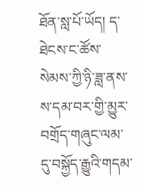ཐོན་སླ་པོ་ཡོད། ད་ཐེངས་ང་ཚོས་སེམས་ཀྱི་ཉི་ཟླ་ནས་ས་དམ་བར་གྱི་མྱུར་བགྲོད་གཞུང་ལམ་དུ་བསྐྱོད་རྒྱུའི་གདམ་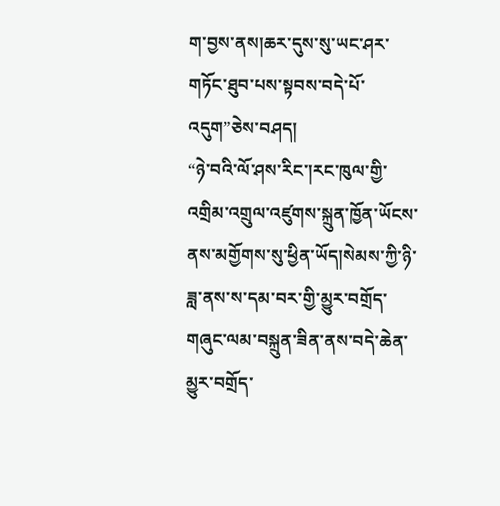ག་བྱས་ནས།ཆར་དུས་སུ་ཡང་ཤར་གཏོང་ཐུབ་པས་སྟབས་བདེ་པོ་འདུག”ཅེས་བཤད།
“ཉེ་བའི་ལོ་ཤས་རིང་།རང་ཁུལ་གྱི་འགྲིམ་འགྲུལ་འཛུགས་སྐྲུན་ཁྱོན་ཡོངས་ནས་མགྱོགས་སུ་ཕྱིན་ཡོད།སེམས་ཀྱི་ཉི་ཟླ་ནས་ས་དམ་བར་གྱི་མྱུར་བགྲོད་གཞུང་ལམ་བསྐྲུན་ཟིན་ནས་བདེ་ཆེན་མྱུར་བགྲོད་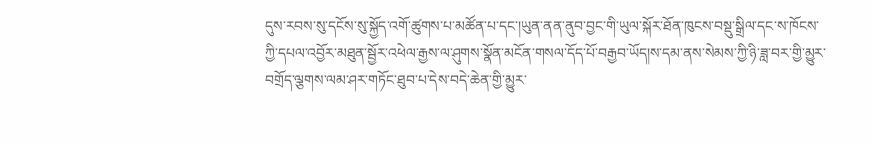དུས་རབས་སུ་དངོས་སུ་སྐྱོད་འགོ་ཚུགས་པ་མཚོན་པ་དང་།ཡུན་ནན་ནུབ་བྱང་གི་ཡུལ་སྐོར་ཐོན་ཁུངས་བསྡུ་སྒྲིལ་དང་ས་ཁོངས་ཀྱི་དཔལ་འབྱོར་མཐུན་སྦྱོར་འཕེལ་རྒྱས་ལ་ཤུགས་སྣོན་མངོན་གསལ་དོད་པོ་བརྒྱབ་ཡོད།ས་དམ་ནས་སེམས་ཀྱི་ཉི་ཟླ་བར་གྱི་མྱུར་བགྲོད་ལྕགས་ལམ་ཤར་གཏོང་ཐུབ་པ་དེས་བདེ་ཆེན་གྱི་མྱུར་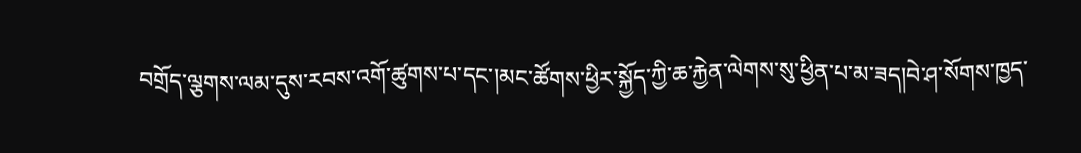བགྲོད་ལྕགས་ལམ་དུས་རབས་འགོ་ཚུགས་པ་དང་།མང་ཚོགས་ཕྱིར་སྐྱོད་ཀྱི་ཆ་རྐྱེན་ལེགས་སུ་ཕྱིན་པ་མ་ཟད།བེ་ཤ་སོགས་ཁྱད་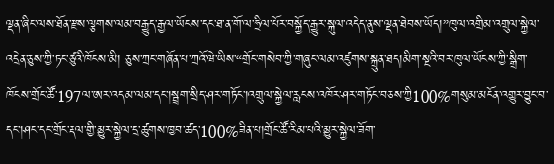ལྡན་ཞིང་ལས་ཐོན་རྫས་ལྕགས་ལམ་བརྒྱུད་རྒྱལ་ཡོངས་དང་ཐ་ན་གོ་ལ་ཧྲིལ་པོར་བསྐྱོད་རྒྱུར་སྐུལ་འདེད་ནུས་ལྡན་ཐེབས་ཡོད།”ཁུལ་འགྲིམ་འགྲུལ་སྐྱེལ་འདྲེན་ཅུས་ཀྱི་ཏང་ཙུའི་ཁོངས་མི། ཅུས་ཀྲང་གཞོན་པ་ཀྲའོ་ཝེ་ཡིས་“གྲོང་གསེབ་ཀྱི་གཞུང་ལམ་འཛུགས་སྐྲུན་ཐད།མིག་སྔའི་བར་ཁུལ་ཡོངས་ཀྱི་སྒྲིག་ཁོངས་གྲོང་ཚོ་197ལ་ཨར་འདམ་ལམ་དང་།སྦྲག་སྲིད་ཤར་གཏོང་།འགྲུལ་སྐྱེལ་རླངས་འཁོར་ཤར་གཏོང་བཅས་ཀྱི100%གསུམ་མངོན་འགྱུར་བྱུང་བ་དང་།ཤང་དང་གྲོང་རྡལ་གྱི་མྱུར་སྐྱེལ་དྲ་ཚུགས་ཁྱབ་ཚད་100%ཟིན་པ།གྲོང་ཚོ་རིམ་པའི་མྱུར་སྐྱེལ་ཟོག་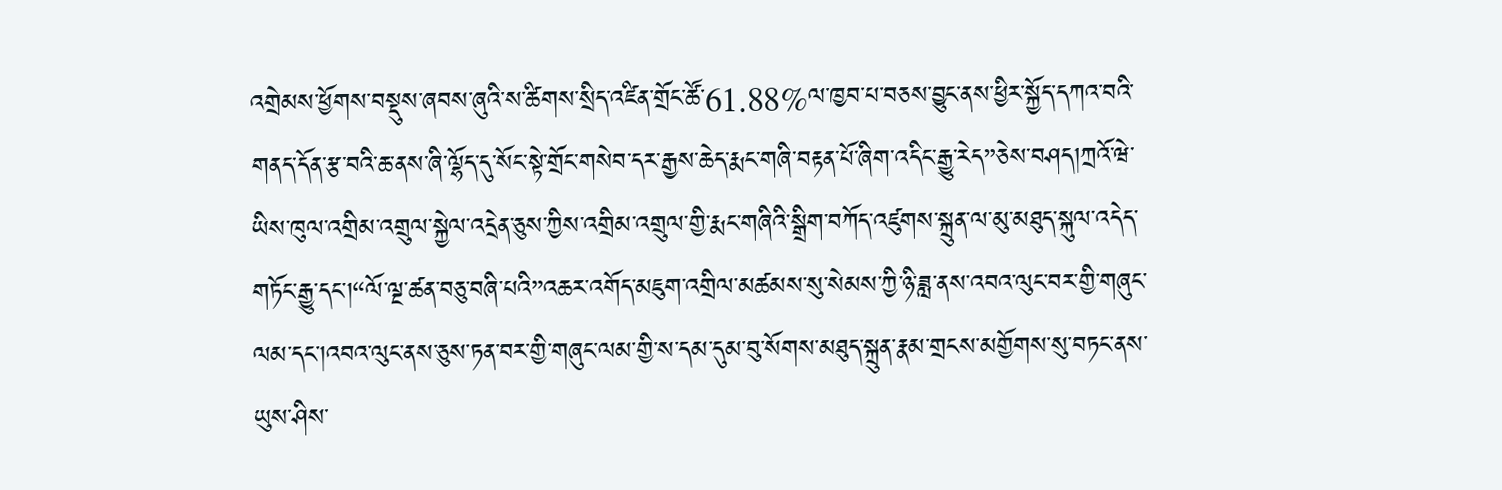འགྲེམས་ཕྱོགས་བསྡུས་ཞབས་ཞུའི་ས་ཚིགས་སྲིད་འཛིན་གྲོང་ཚོ་61.88%ལ་ཁྱབ་པ་བཅས་བྱུང་ནས་ཕྱིར་སྐྱོད་དཀའ་བའི་གནད་དོན་རྩ་བའི་ཆ་ནས་ཞི་ལྷོད་དུ་སོང་སྟེ་གྲོང་གསེབ་དར་རྒྱས་ཆེད་རྨང་གཞི་བརྟན་པོ་ཞིག་འདིང་རྒྱུ་རེད”ཅེས་བཤད།ཀྲའོ་ཝེ་ཡིས་ཁུལ་འགྲིམ་འགྲུལ་སྐྱེལ་འདྲེན་ཅུས་ཀྱིས་འགྲིམ་འགྲུལ་གྱི་རྨང་གཞིའི་སྒྲིག་བཀོད་འཛུགས་སྐྲུན་ལ་མུ་མཐུད་སྐུལ་འདེད་གཏོང་རྒྱུ་དང་།“ལོ་ལྔ་ཚན་བཅུ་བཞི་པའི”འཆར་འགོད་མཇུག་འགྲིལ་མཚམས་སུ་སེམས་ཀྱི་ཉི་ཟླ་ནས་འབའ་ལུང་བར་གྱི་གཞུང་ལམ་དང་།འབའ་ལུང་ནས་ཅུས་ཏན་བར་གྱི་གཞུང་ལམ་གྱི་ས་དམ་དུམ་བུ་སོགས་མཐུད་སྐྲུན་རྣམ་གྲངས་མགྱོགས་སུ་བཏང་ནས་ཡུས་ཤིས་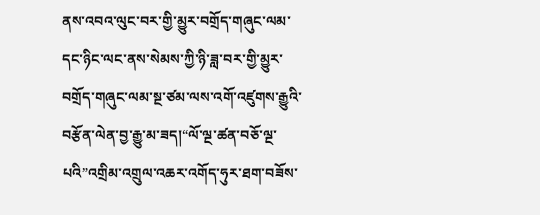ནས་འབའ་ལུང་བར་གྱི་མྱུར་བགྲོད་གཞུང་ལམ་དང་ཉིང་ལང་ནས་སེམས་ཀྱི་ཉི་ཟླ་བར་གྱི་མྱུར་བགྲོད་གཞུང་ལམ་སྔ་ཙམ་ལས་འགོ་འཛུགས་རྒྱུའི་བརྩོན་ལེན་བྱ་རྒྱུ་མ་ཟད།“ལོ་ལྔ་ཚན་བཅོ་ལྔ་པའི”འགྲིམ་འགྲུལ་འཆར་འགོད་ཧུར་ཐག་བཟོས་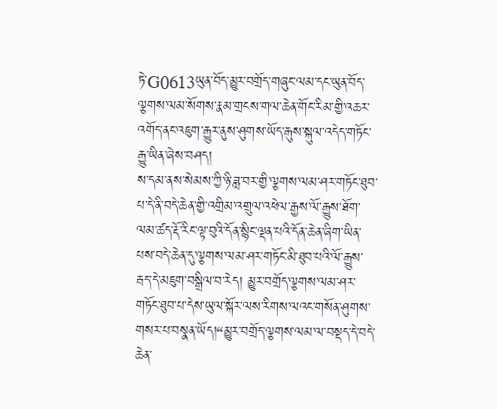ཏེ་G0613ཡུན་བོད་མྱུར་བགྲོད་གཞུང་ལམ་དང་ཡུན་བོད་ལྕགས་ལམ་སོགས་རྣམ་གྲངས་གལ་ཆེན་གོང་རིམ་གྱི་འཆར་འགོད་ནང་འཇུག་རྒྱུར་ནུས་ཤུགས་ཡོད་རྒུས་སྐུལ་འདེད་གཏོང་རྒྱུ་ཡིན་ཞེས་བཤད།
ས་དམ་ནས་སེམས་ཀྱི་ཉི་ཟླ་བར་གྱི་ལྕགས་ལམ་ཤར་གཏོང་ཐུབ་པ་དེ་ནི་བདེ་ཆེན་གྱི་འགྲིམ་འགྲུལ་འཕེལ་རྒྱས་ལོ་རྒྱུས་ཐོག་ལམ་ཚད་རྡོ་རིང་ལྟ་བུའི་དོན་སྙིང་ལྡན་པའི་དོན་ཆེན་ཞིག་ཡིན་པས་བདེ་ཆེན་དུ་ལྕགས་ལམ་ཤར་གཏོང་མི་ཐུབ་པའི་ལོ་རྒྱུས་རྦད་དེ་མཇུག་བསྒྲིལ་བ་རེད། མྱུར་བགྲོད་ལྕགས་ལམ་ཤར་གཏོང་ཐུབ་པ་དེས་ཡུལ་སྐོར་ལས་རིགས་ལའང་གསོན་ཤུགས་གསར་པ་བསྣན་ཡོད།“མྱུར་བགྲོད་ལྕགས་ལམ་ལ་བསྡད་དེ་བདེ་ཆེན་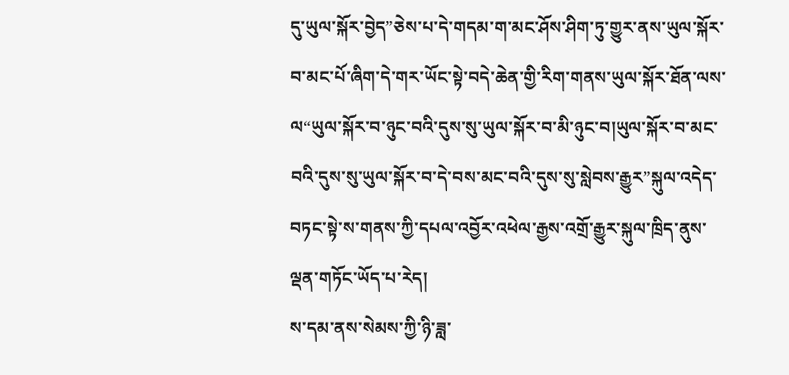དུ་ཡུལ་སྐོར་བྱེད”ཅེས་པ་དེ་གདམ་ག་མང་ཤོས་ཤིག་ཏུ་གྱུར་ནས་ཡུལ་སྐོར་བ་མང་པོ་ཞིག་དེ་གར་ཡོང་སྟེ་བདེ་ཆེན་གྱི་རིག་གནས་ཡུལ་སྐོར་ཐོན་ལས་ལ“ཡུལ་སྐོར་བ་ཉུང་བའི་དུས་སུ་ཡུལ་སྐོར་བ་མི་ཉུང་བ།ཡུལ་སྐོར་བ་མང་བའི་དུས་སུ་ཡུལ་སྐོར་བ་དེ་བས་མང་བའི་དུས་སུ་སླེབས་རྒྱུར”སྐུལ་འདེད་བཏང་སྟེ་ས་གནས་ཀྱི་དཔལ་འབྱོར་འཕེལ་རྒྱས་འགྲོ་རྒྱུར་སྐུལ་ཁྲིད་ནུས་ལྡན་གཏོང་ཡོད་པ་རེད།
ས་དམ་ནས་སེམས་ཀྱི་ཉི་ཟླ་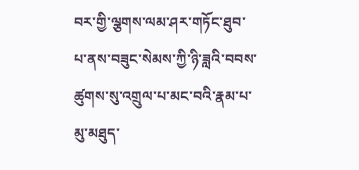བར་གྱི་ལྕགས་ལམ་ཤར་གཏོང་ཐུབ་པ་ནས་བཟུང་སེམས་ཀྱི་ཉི་ཟླའི་བབས་ཚུགས་སུ་འགྲུལ་པ་མང་བའི་རྣམ་པ་མུ་མཐུད་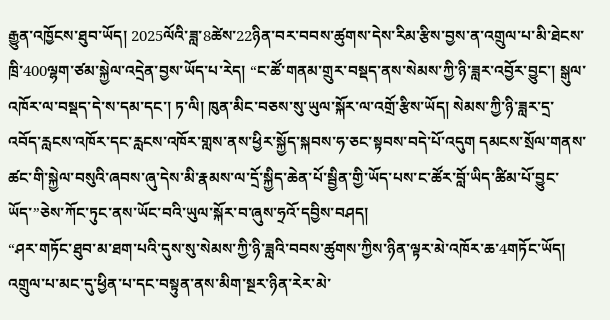རྒྱུན་འཁྱོངས་ཐུབ་ཡོད། 2025ལོའི་ཟླ་8ཚེས་22ཉིན་བར་བབས་ཚུགས་དེས་རིམ་རྩིས་བྱས་ན་འགྲུལ་པ་མི་ཐེངས་ཁྲི་400ལྷག་ཙམ་སྐྱེལ་འདྲེན་བྱས་ཡོད་པ་རེད། “ང་ཚོ་གནམ་གྲུར་བསྡད་ནས་སེམས་ཀྱི་ཉི་ཟླར་འབྱོར་བྱུང་། སྒུལ་འཁོར་ལ་བསྡད་དེ་ས་དམ་དང་། ཏ་ལི། ཁུན་མིང་བཅས་སུ་ཡུལ་སྐོར་ལ་འགྲོ་རྩིས་ཡོད། སེམས་ཀྱི་ཉི་ཟླར་དྲ་འབོད་རླངས་འཁོར་དང་རླངས་འཁོར་གླས་ནས་ཕྱིར་སྐྱོད་སྐབས་ཧ་ཅང་སྟབས་བདེ་པོ་འདུག དམངས་སྲོལ་གནས་ཚང་གི་སྐྱེལ་བསུའི་ཞབས་ཞུ་དེས་མི་རྣམས་ལ་དྲོ་སྐྱིད་ཆེན་པོ་སྦྱིན་གྱི་ཡོད་པས་ང་ཚོར་བློ་ཡིད་ཚིམ་པོ་བྱུང་ཡོད་”ཅེས་ཀོང་ཏུང་ནས་ཡོང་བའི་ཡུལ་སྐོར་བ་ཞུས་ཧྲའོ་དབྱིས་བཤད།
“ཤར་གཏོང་ཐུབ་མ་ཐག་པའི་དུས་སུ་སེམས་ཀྱི་ཉི་ཟླའི་བབས་ཚུགས་ཀྱིས་ཉིན་ལྟར་མེ་འཁོར་ཆ་4གཏོང་ཡོད། འགྲུལ་པ་མང་དུ་ཕྱིན་པ་དང་བསྟུན་ནས་མིག་སྔར་ཉིན་རེར་མེ་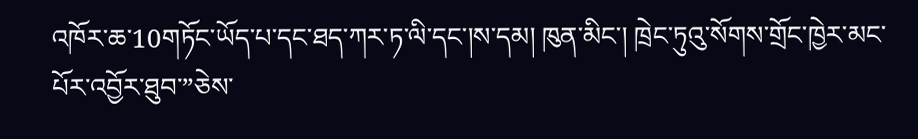འཁོར་ཆ་10གཏོང་ཡོད་པ་དང་ཐད་ཀར་ཏ་ལི་དང་།ས་དམ། ཁུན་མིང་། ཁྲེང་ཏུའུ་སོགས་གྲོང་ཁྱེར་མང་པོར་འབྱོར་ཐུབ་”ཅེས་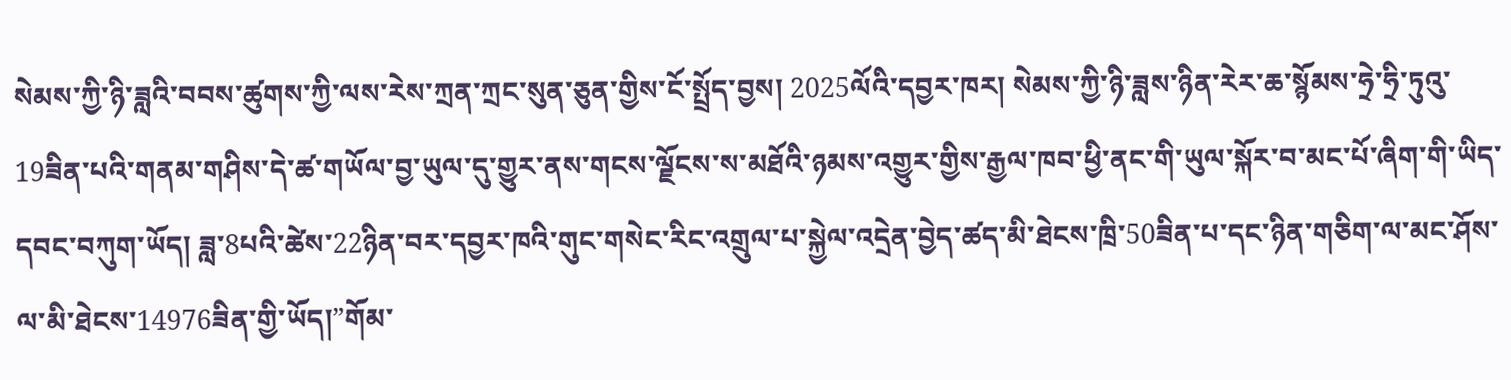སེམས་ཀྱི་ཉི་ཟླའི་བབས་ཚུགས་ཀྱི་ལས་རེས་ཀྲན་ཀྲང་སུན་ཅུན་གྱིས་ངོ་སྤྲོད་བྱས། 2025ལོའི་དབྱར་ཁར། སེམས་ཀྱི་ཉི་ཟླས་ཉིན་རེར་ཆ་སྙོམས་ཧྲེ་ཧྲི་ཏུའུ་19ཟིན་པའི་གནམ་གཤིས་དེ་ཚ་གཡོལ་བྱ་ཡུལ་དུ་གྱུར་ནས་གངས་ལྗོངས་ས་མཐོའི་ཉམས་འགྱུར་གྱིས་རྒྱལ་ཁབ་ཕྱི་ནང་གི་ཡུལ་སྐོར་བ་མང་པོ་ཞིག་གི་ཡིད་དབང་བཀུག་ཡོད། ཟླ་8པའི་ཚེས་22ཉིན་བར་དབྱར་ཁའི་གུང་གསེང་རིང་འགྲུལ་པ་སྐྱེལ་འདྲེན་བྱེད་ཚད་མི་ཐེངས་ཁྲི་50ཟིན་པ་དང་ཉིན་གཅིག་ལ་མང་ཤོས་ལ་མི་ཐེངས་14976ཟིན་གྱི་ཡོད།”གོམ་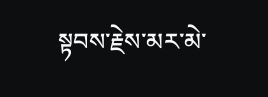སྟབས་རྗེས་མར་མེ་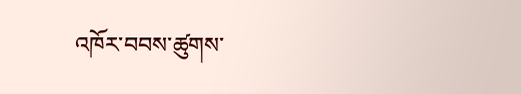འཁོར་བབས་ཚུགས་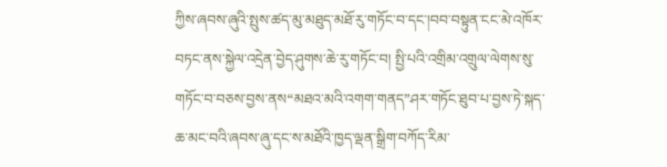ཀྱིས་ཞབས་ཞུའི་སྤུས་ཚད་མུ་མཐུད་མཐོ་རུ་གཏོང་བ་དང་།བབ་བསྟུན་ངང་མེ་འཁོར་བཏང་ནས་སྐྱེལ་འདྲེན་བྱེད་ཤུགས་ཆེ་རུ་གཏོང་བ། སྤྱི་པའི་འགྲིམ་འགྲུལ་ལེགས་སུ་གཏོང་བ་བཅས་བྱས་ནས“མཐའ་མའི་འགག་གནད”ཤར་གཏོང་ཐུབ་པ་བྱས་ཏེ་སྐད་ཆ་མང་བའི་ཞབས་ཞུ་དང་ས་མཐོའི་ཁྱད་ལྡན་སྒྲིག་བཀོད་རིམ་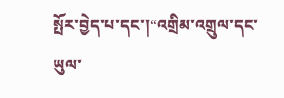སྤོར་བྱེད་པ་དང་།“འགྲིམ་འགྲུལ་དང་ཡུལ་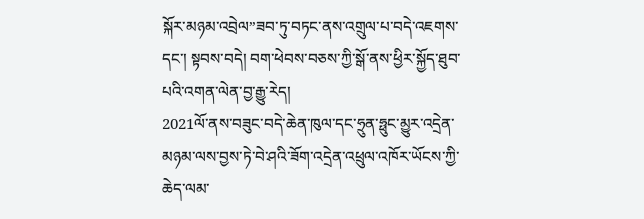སྐོར་མཉམ་འབྲེལ”ཟབ་ཏུ་བཏང་ནས་འགྲུལ་པ་བདེ་འཇགས་དང་། སྟབས་བདེ། བག་ཕེབས་བཅས་ཀྱི་སྒོ་ནས་ཕྱིར་སྐྱོད་ཐུབ་པའི་འགན་ལེན་བྱ་རྒྱུ་རེད།
2021ལོ་ནས་བཟུང་བདེ་ཆེན་ཁུལ་དང་ཧྲུན་ཧྥུང་མྱུར་འདྲེན་མཉམ་ལས་བྱས་ཏེ་བེ་ཤའི་ཟོག་འདྲེན་འཕྲུལ་འཁོར་ཡོངས་ཀྱི་ཆེད་ལམ་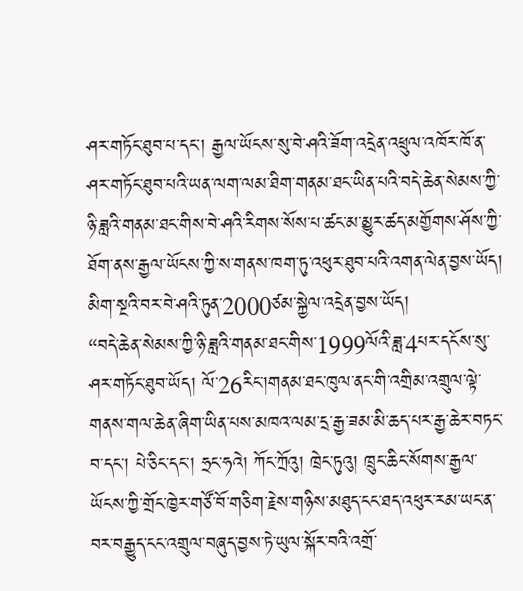ཤར་གཏོང་ཐུབ་པ་དང་། རྒྱལ་ཡོངས་སུ་བེ་ཤའི་ཟོག་འདྲེན་འཕྲུལ་འཁོར་ཁོ་ན་ཤར་གཏོང་ཐུབ་པའི་ཡན་ལག་ལམ་ཐིག་གནམ་ཐང་ཡིན་པའི་བདེ་ཆེན་སེམས་ཀྱི་ཉི་ཟླའི་གནམ་ཐང་གིས་བེ་ཤའི་རིགས་སོས་པ་ཚང་མ་མྱུར་ཚད་མགྱོགས་ཤོས་ཀྱི་ཐོག་ནས་རྒྱལ་ཡོངས་ཀྱི་ས་གནས་ཁག་ཏུ་འཕུར་ཐུབ་པའི་འགན་ལེན་བྱས་ཡོད། མིག་སྔའི་བར་བེ་ཤའི་ཏུན་2000ཙམ་སྐྱེལ་འདྲེན་བྱས་ཡོད།
“བདེ་ཆེན་སེམས་ཀྱི་ཉི་ཟླའི་གནམ་ཐང་གིས་1999ལོའི་ཟླ་4པར་དངོས་སུ་ཤར་གཏོང་ཐུབ་ཡོད། ལོ་26རིང་།གནམ་ཐང་ཁུལ་ནང་གི་འགྲིམ་འགྲུལ་ལྟེ་གནས་གལ་ཆེན་ཞིག་ཡིན་པས་མཁའ་ལམ་དྲ་རྒྱ་ཟམ་མི་ཆད་པར་རྒྱ་ཆེར་བཏང་བ་དང་། པེ་ཅིང་དང་། ཧྲང་ཧའེ། ཀོང་ཀྲོའུ། ཁྲེང་ཏུའུ། ཁྲུང་ཆིང་སོགས་རྒྱལ་ཡོངས་ཀྱི་གྲོང་ཁྱེར་གཙོ་བོ་གཅིག་རྗེས་གཉིས་མཐུད་ངང་ཐད་འཕུར་རམ་ཡང་ན་བར་བརྒྱུད་ངང་འགྲུལ་བཞུད་བྱས་ཏེ་ཡུལ་སྐོར་བའི་འགྲོ་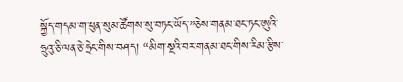སྐྱོད་གདམ་ག་ཕུན་སུམ་ཚོགས་སུ་བཏང་ཡོད་”ཅེས་གནམ་ཐང་ཏང་ཨུའི་ཧྲུའུ་ཅི་ལན་ཅེ་ཧྲེང་གིས་བཤད། “མིག་སྔའི་བར་གནམ་ཐང་གིས་རིམ་རྩིས་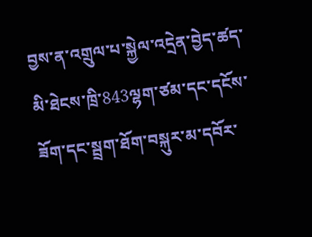བྱས་ན་འགྲུལ་པ་སྐྱེལ་འདྲེན་བྱེད་ཚད་མི་ཐེངས་ཁྲི་843ལྷག་ཙམ་དང་དངོས་ཟོག་དང་སྦྲག་ཐོག་བསྐུར་མ་དབོར་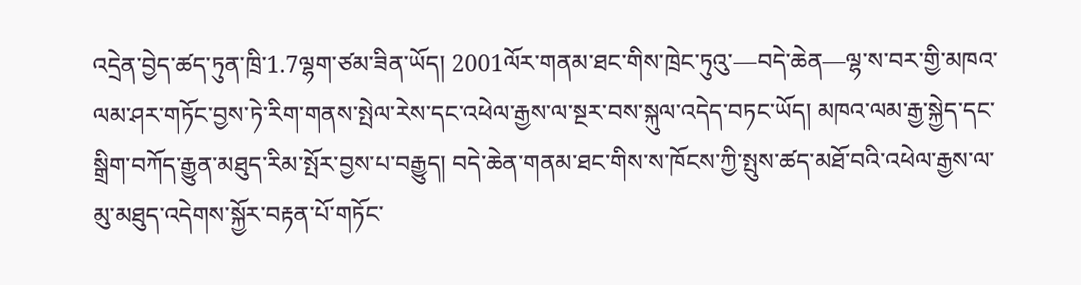འདྲེན་བྱེད་ཚད་ཏུན་ཁྲི་1.7ལྷག་ཙམ་ཟིན་ཡོད། 2001ལོར་གནམ་ཐང་གིས་ཁྲེང་ཏུའུ་—བདེ་ཆེན—ལྷ་ས་བར་གྱི་མཁའ་ལམ་ཤར་གཏོང་བྱས་ཏེ་རིག་གནས་སྤེལ་རེས་དང་འཕེལ་རྒྱས་ལ་སྔར་བས་སྐུལ་འདེད་བཏང་ཡོད། མཁའ་ལམ་རྒྱ་སྐྱེད་དང་སྒྲིག་བཀོད་རྒྱུན་མཐུད་རིམ་སྤོར་བྱས་པ་བརྒྱུད། བདེ་ཆེན་གནམ་ཐང་གིས་ས་ཁོངས་ཀྱི་སྤུས་ཚད་མཐོ་བའི་འཕེལ་རྒྱས་ལ་མུ་མཐུད་འདེགས་སྐྱོར་བརྟན་པོ་གཏོང་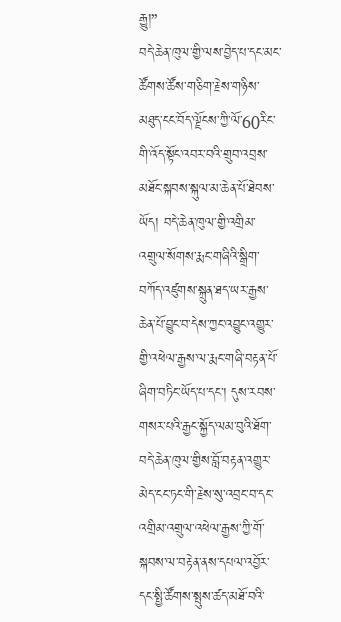རྒྱུ།”
བདེ་ཆེན་ཁུལ་གྱི་ལས་བྱེད་པ་དང་མང་ཚོགས་ཚོས་གཅིག་རྗེས་གཉིས་མཐུད་ངང་བོད་ལྗོངས་ཀྱི་ལོ་60རིང་གི་འོད་སྟོང་འབར་བའི་གྲུབ་འབྲས་མཐོང་སྐབས་སྐུལ་མ་ཆེན་པོ་ཐེབས་ཡོད། བདེ་ཆེན་ཁུལ་གྱི་འགྲིམ་འགྲུལ་སོགས་རྨང་གཞིའི་སྒྲིག་བཀོད་འཛུགས་སྐྲུན་ཐད་ཡར་རྒྱས་ཆེན་པོ་བྱུང་བ་དེས་ཀྱང་འབྱུང་འགྱུར་གྱི་འཕེལ་རྒྱས་ལ་རྨང་གཞི་བརྟན་པོ་ཞིག་བཏིང་ཡོད་པ་དང་། དུས་རབས་གསར་པའི་རྒྱང་སྐྱོད་ལམ་བུའི་ཐོག་བདེ་ཆེན་ཁུལ་གྱིས་བློ་བརྟན་འགྱུར་མེད་ངང་ཏང་གི་རྗེས་སུ་འབྲང་བ་དང་འགྲིམ་འགྲུལ་འཕེལ་རྒྱས་ཀྱི་གོ་སྐབས་ལ་བརྟེན་ནས་དཔལ་འབྱོར་དང་སྤྱི་ཚོགས་སྤུས་ཚད་མཐོ་བའི་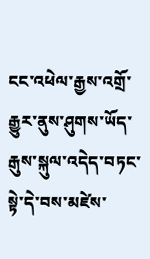ངང་འཕེལ་རྒྱས་འགྲོ་རྒྱུར་ནུས་ཤུགས་ཡོད་རྒུས་སྐུལ་འདེད་བཏང་སྟེ་དེ་བས་མཛེས་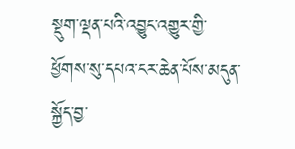སྡུག་ལྡན་པའི་འབྱུང་འགྱུར་གྱི་ཕྱོགས་སུ་དཔའ་ངར་ཆེན་པོས་མདུན་སྐྱོད་བྱ་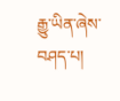རྒྱུ་ཡིན་ཞེས་བཤད་པ།